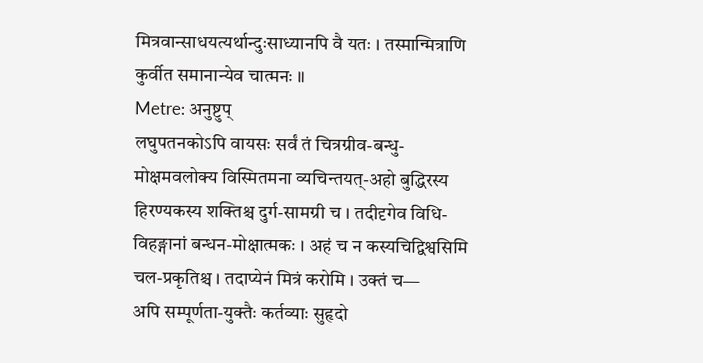मित्रवान्साधयत्यर्थान्दुःसाध्यानपि वै यतः । तस्मान्मित्राणि कुर्वीत समानान्येव चात्मनः ॥
Metre: अनुष्टुप्
लघुपतनकोऽपि वायसः सर्वं तं चित्रग्रीव-बन्धु-मोक्षमवलोक्य विस्मितमना व्यचिन्तयत्-अहो बुद्धिरस्य हिरण्यकस्य शक्तिश्च दुर्ग-सामग्री च । तदीदृगेव विधि-विहङ्गानां बन्धन-मोक्षात्मकः । अहं च न कस्यचिद्विश्वसिमि चल-प्रकृतिश्च । तदाप्येनं मित्रं करोमि । उक्तं च—
अपि सम्पूर्णता-युक्तैः कर्तव्याः सुहृदो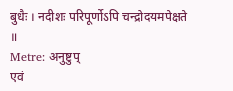बुधैः । नदीशः परिपूर्णोऽपि चन्द्रोदयमपेक्षते ॥
Metre: अनुष्टुप्
एवं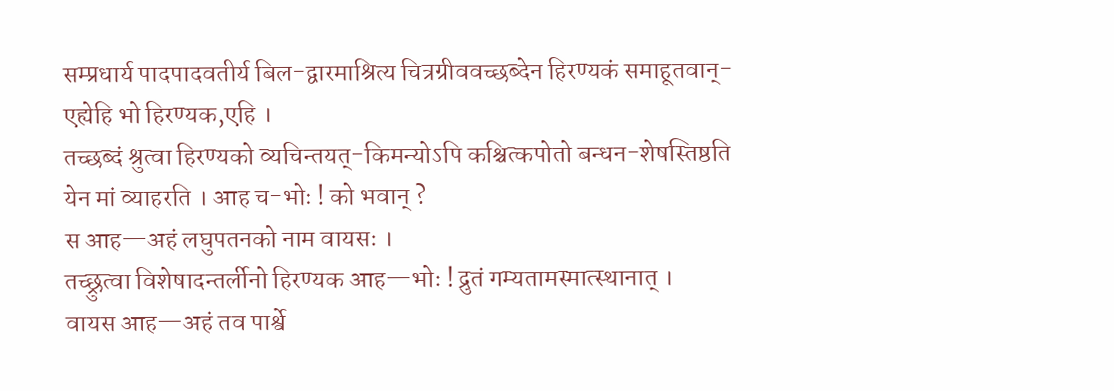सम्प्रधार्य पादपादवतीर्य बिल-द्वारमाश्रित्य चित्रग्रीववच्छब्देन हिरण्यकं समाहूतवान्-एह्येहि भो हिरण्यक,एहि ।
तच्छब्दं श्रुत्वा हिरण्यको व्यचिन्तयत्-किमन्योऽपि कश्चित्कपोतो बन्धन-शेषस्तिष्ठति येन मां व्याहरति । आह च-भोः ! को भवान् ?
स आह—अहं लघुपतनको नाम वायसः ।
तच्छ्रुत्वा विशेषादन्तर्लीनो हिरण्यक आह—भोः ! द्रुतं गम्यतामस्मात्स्थानात् ।
वायस आह—अहं तव पार्श्वे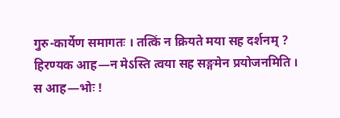गुरु-कार्येण समागतः । तत्किं न क्रियते मया सह दर्शनम् ?
हिरण्यक आह—न मेऽस्ति त्वया सह सङ्गमेन प्रयोजनमिति ।
स आह—भोः !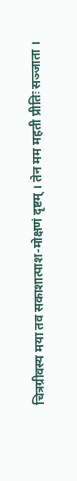चित्रग्रीवस्य मया तव सकाशात्पाश-मोक्षणं दृष्टम् । तेन मम महती प्रीतिः सञ्जाता ।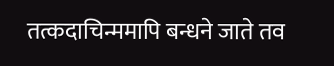तत्कदाचिन्ममापि बन्धने जाते तव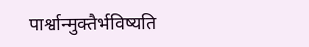पार्श्वान्मुक्तैर्भविष्यति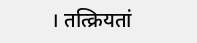। तत्क्रियतां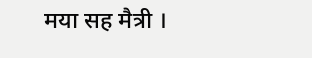मया सह मैत्री ।